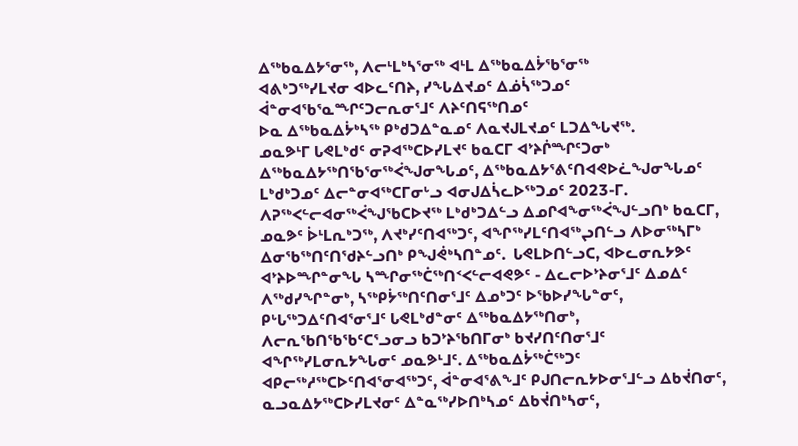ᐃᖅᑲᓇᐃᔭᕐᓂᖅ, ᐱᓕᒻᒪᒃᓴᕐᓂᖅ ᐊᒻᒪ ᐃᖅᑲᓇᐃᔮᖃᕐᓂᖅ
ᐊᕕᒃᑐᖅᓯᒪᔪᓂ ᐊᐅᓚᑦᑎᔨ, ᓯᖓᐃᔪᓄᑦ ᐃᓅᓵᖅᑐᓄᑦ ᐋᓐᓂᐊᖃᕐᓇᙱᑦᑐᓕᕆᓂᕐᒧᑦ ᐱᔨᑦᑎᕋᖅᑎᓄᑦ
ᐅᓇ ᐃᖅᑲᓇᐃᔮᒃᓴᖅ ᑭᒃᑯᑐᐃᓐᓇᓄᑦ ᐱᓇᔪᒍᒪᔪᓄᑦ ᒪᑐᐃᖓᔪᖅ.
ᓄᓇᕗᒻᒥ ᒐᕙᒪᒃᑯᑦ ᓂᕈᐊᖅᑕᐅᓯᒪᔪᑦ ᑲᓇᑕᒥ ᐊᔾᔨᒌᙱᑦᑐᓂᒃ ᐃᖅᑲᓇᐃᔭᖅᑎᖃᕐᓂᖅᐹᖑᓂᖓᓄᑦ, ᐃᖅᑲᓇᐃᔭᕐᕕᑦᑎᐊᕙᐅᓛᖑᓂᖓᓄᑦ ᒪᒃᑯᒃᑐᓄᑦ ᐃᓕᓐᓂᐊᖅᑕᒥᓂᒡᓗ ᐊᓂᒍᐃᓵᓚᐅᖅᑐᓄᑦ 2023-ᒥ. ᐱᕈᖅᐸᓪᓕᐊᓂᖅᐹᖑᖃᑕᐅᔪᖅ ᒪᒃᑯᒃᑐᐃᓪᓗ ᐃᓄᒋᐊᖕᓂᖅᐹᖑᓪᓗᑎᒃ ᑲᓇᑕᒥ, ᓄᓇᕗᑦ ᐆᒻᒪᕆᒃᑐᖅ, ᐱᔪᒃᓯᑦᑎᐊᖅᑐᑦ, ᐊᖏᖅᓯᒪᑦᑎᐊᖅᖢᑎᓪᓗ ᐱᐅᓂᖅᓴᒥᒃ ᐃᓂᖃᖅᑎᑦᑎᖁᔨᓪᓗᑎᒃ ᑭᖑᕚᒃᓴᑎᓐᓄᑦ.  ᒐᕙᒪᐅᑎᓪᓗᑕ, ᐊᐅᓚᓂᕆᔭᕗᑦ ᐊᔾᔨᐅᙱᓐᓂᖓ ᓴᙱᓂᖅᑖᖅᑎᑉᐸᓪᓕᐊᕙᕗᑦ - ᐃᓚᓕᐅᔾᔨᓂᕐᒧᑦ ᐃᓄᐃᑦ ᐱᖅᑯᓯᖏᓐᓂᒃ, ᓴᖅᑭᔮᖅᑎᑦᑎᓂᕐᒧᑦ ᐃᓄᒃᑐᑦ ᐅᖃᐅᓯᖓᓐᓂᑦ, ᑭᒡᒐᖅᑐᐃᑦᑎᐊᕐᓂᕐᒧᑦ ᒐᕙᒪᒃᑯᓐᓂᑦ ᐃᖅᑲᓇᐃᔭᖅᑎᓂᒃ, ᐱᓕᕆᖃᑎᖃᖃᑦᑕᕐᓗᓂᓗ ᑲᑐᔾᔨᖃᑎᒥᓂᒃ ᑲᔪᓯᑎᑦᑎᓂᕐᒧᑦ ᐊᖏᖅᓯᒪᓂᕆᔭᖓᓂᑦ ᓄᓇᕗᒻᒧᑦ. ᐃᖅᑲᓇᐃᔮᖅᑖᖅᑐᑦ ᐊᑭᓕᖅᓱᖅᑕᐅᑦᑎᐊᕐᓂᐊᖅᑐᑦ, ᐋᓐᓂᐊᕐᕕᖕᒧᑦ ᑭᒍᑎᓕᕆᔭᐅᓂᕐᒧᓪᓗ ᐃᑲᔫᑎᓂᑦ, ᓇᓗᓇᐃᔭᖅᑕᐅᓯᒪᔪᓂᑦ ᐃᓐᓇᖅᓯᐅᑎᒃᓴᓄᑦ ᐃᑲᔫᑎᒃᓴᓂᑦ,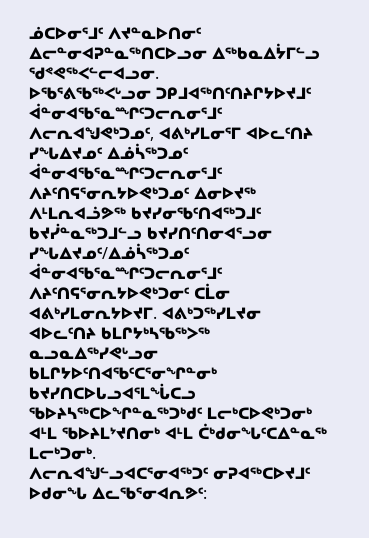ᓅᑕᐅᓂᕐᒧᑦ ᐱᔪᓐᓇᐅᑎᓂᑦ ᐃᓕᓐᓂᐊᕈᓐᓇᖅᑎᑕᐅᓗᓂ ᐃᖅᑲᓇᐃᔮᒥᓪᓗ ᖁᕝᕙᖅᐸᓪᓕᐊᓗᓂ.
ᐅᖃᕐᕕᖃᖅᐸᒡᓗᓂ ᑐᑭᒧᐊᖅᑎᑦᑎᔨᒋᔭᐅᔪᒧᑦ ᐋᓐᓂᐊᖃᕐᓇᙱᑦᑐᓕᕆᓂᕐᒧᑦ ᐱᓕᕆᐊᖑᕙᒃᑐᓄᑦ, ᐊᕕᒃᓯᒪᓂᕐᒥ ᐊᐅᓚᑦᑎᔨ ᓯᖓᐃᔪᓄᑦ ᐃᓅᓵᖅᑐᓄᑦ ᐋᓐᓂᐊᖃᕐᓇᙱᑦᑐᓕᕆᓂᕐᒧᑦ ᐱᔨᑦᑎᕋᕐᓂᕆᔭᐅᕙᒃᑐᓄᑦ ᐃᓂᐅᔪᖅ ᐱᒻᒪᕆᐊᓘᕗᖅ ᑲᔪᓯᓂᖃᑦᑎᐊᖅᑐᒧᑦ ᑲᔪᓰᓐᓇᖅᑐᒧᓪᓗ ᑲᔪᓯᑎᑦᑎᓂᐊᕐᓗᓂ ᓯᖓᐃᔪᓄᑦ/ᐃᓅᓵᖅᑐᓄᑦ ᐋᓐᓂᐊᖃᕐᓇᙱᑦᑐᓕᕆᓂᕐᒧᑦ ᐱᔨᑦᑎᕋᕐᓂᕆᔭᐅᕙᒃᑐᓂᑦ ᑕᒫᓂ ᐊᕕᒃᓯᒪᓂᕆᔭᐅᔪᒥ. ᐊᕕᒃᑐᖅᓯᒪᔪᓂ ᐊᐅᓚᑦᑎᔨ ᑲᒪᒋᔭᒃᓴᖃᖅᐳᖅ ᓇᓗᓇᐃᖅᓯᕙᒡᓗᓂ ᑲᒪᒋᔭᐅᑦᑎᐊᖃᑦᑕᕐᓂᖏᓐᓂᒃ ᑲᔪᓯᑎᑕᐅᒐᓗᐊᕐᒪᖔᑕᓗ ᖃᐅᔨᓴᖅᑕᐅᖏᓐᓇᖅᑐᒃᑯᑦ ᒪᓕᒃᑕᐅᕙᒃᑐᓂᒃ ᐊᒻᒪ ᖃᐅᔨᒪᔾᔪᑎᓂᒃ ᐊᒻᒪ ᑖᒃᑯᓂᖓᑦᑕᐃᓐᓇᖅ ᒪᓕᒃᑐᓂᒃ.
ᐱᓕᕆᐊᖑᓪᓗᐊᑕᕐᓂᐊᖅᑐᑦ ᓂᕈᐊᖅᑕᐅᔪᒧᑦ ᐅᑯᓂᖓ ᐃᓚᖃᕐᓂᐊᕆᕗᑦ: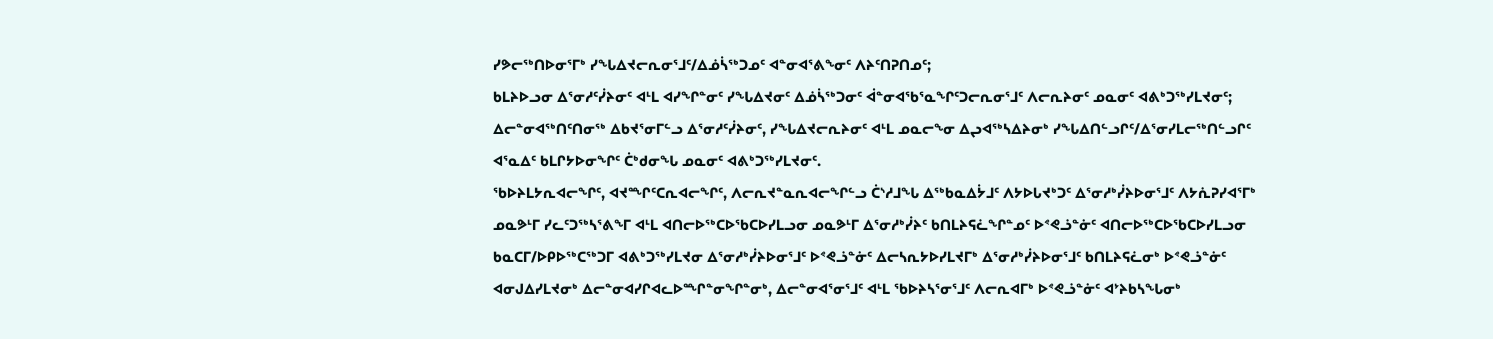ᓯᕗᓕᖅᑎᐅᓂᕐᒥᒃ ᓯᖓᐃᔪᓕᕆᓂᕐᒧᑦ/ᐃᓅᓵᖅᑐᓄᑦ ᐊᓐᓂᐊᕐᕕᖕᓂᑦ ᐱᔨᑦᑎᕈᑎᓄᑦ;
ᑲᒪᔨᐅᓗᓂ ᐃᕐᓂᓱᑦᓰᔨᓂᑦ ᐊᒻᒪ ᐊᓯᖏᓐᓂᑦ ᓯᖓᐃᔪᓂᑦ ᐃᓅᓵᖅᑐᓂᑦ ᐋᓐᓂᐊᖃᕐᓇᖏᑦᑐᓕᕆᓂᕐᒧᑦ ᐱᓕᕆᔨᓂᑦ ᓄᓇᓂᑦ ᐊᕕᒃᑐᖅᓯᒪᔪᓂᑦ;
ᐃᓕᓐᓂᐊᖅᑎᑦᑎᓂᖅ ᐃᑲᔪᕐᓂᒥᓪᓗ ᐃᕐᓂᓱᑦᓰᔨᓂᑦ, ᓯᖓᐃᔪᓕᕆᔨᓂᑦ ᐊᒻᒪ ᓄᓇᓕᖕᓂ ᐃᖢᐊᖅᓴᐃᔨᓂᒃ ᓯᖓᐃᑎᓪᓗᒋᑦ/ᐃᕐᓂᓯᒪᓕᖅᑎᓪᓗᒋᑦ ᐊᕐᓇᐃᑦ ᑲᒪᒋᔭᐅᓂᖏᑦ ᑖᒃᑯᓂᖓ ᓄᓇᓂᑦ ᐊᕕᒃᑐᖅᓯᒪᔪᓂᑦ.
ᖃᐅᔨᒪᔭᕆᐊᓕᖏᑦ, ᐊᔪᙱᑦᑕᕆᐊᓕᖏᑦ, ᐱᓕᕆᔪᓐᓇᕆᐊᓕᖏᓪᓗ ᑖᔅᓱᒧᖓ ᐃᖅᑲᓇᐃᔮᒧᑦ ᐱᔭᐅᒐᔪᒃᑐᑦ ᐃᕐᓂᓱᒃᓰᔨᐅᓂᕐᒧᑦ ᐱᔭᕇᕈᓯᐊᕐᒥᒃ ᓄᓇᕗᒻᒥ ᓯᓚᑦᑐᖅᓴᕐᕕᖕᒥ ᐊᒻᒪ ᐊᑎᓕᐅᖅᑕᐅᖃᑕᐅᓯᒪᓗᓂ ᓄᓇᕗᒻᒥ ᐃᕐᓂᓱᒃᓰᔨᑦ ᑲᑎᒪᔨᕋᓛᖏᓐᓄᑦ ᐅᕝᕙᓘᓐᓃᑦ ᐊᑎᓕᐅᖅᑕᐅᖃᑕᐅᓯᒪᓗᓂ ᑲᓇᑕᒥ/ᐅᑭᐅᖅᑕᖅᑐᒥ ᐊᕕᒃᑐᖅᓯᒪᔪᓂ ᐃᕐᓂᓱᒃᓰᔨᐅᓂᕐᒧᑦ ᐅᕝᕙᓘᓐᓃᑦ ᐃᓕᓴᕆᔭᐅᓯᒪᔪᒥᒃ ᐃᕐᓂᓱᒃᓰᔨᐅᓂᕐᒧᑦ ᑲᑎᒪᔨᕋᓛᓂᒃ ᐅᕝᕙᓘᓐᓃᑦ ᐊᓂᒍᐃᓯᒪᔪᓂᒃ ᐃᓕᓐᓂᐊᓯᒋᐊᓚᐅᙱᓐᓂᖏᓐᓂᒃ, ᐃᓕᓐᓂᐊᕐᓂᕐᒧᑦ ᐊᒻᒪ ᖃᐅᔨᓴᕐᓂᕐᒧᑦ ᐱᓕᕆᐊᒥᒃ ᐅᕝᕙᓘᓐᓃᑦ ᐊᔾᔨᑲᓴᖓᓂᒃ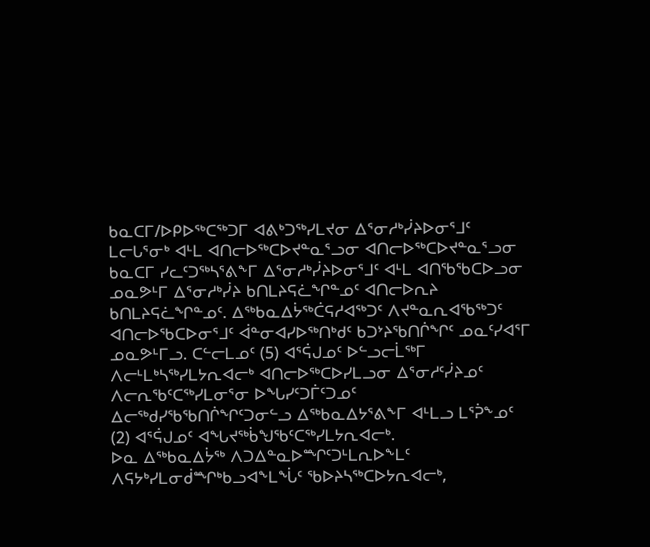ᑲᓇᑕᒥ/ᐅᑭᐅᖅᑕᖅᑐᒥ ᐊᕕᒃᑐᖅᓯᒪᔪᓂ ᐃᕐᓂᓱᒃᓰᔨᐅᓂᕐᒧᑦ ᒪᓕᒐᕐᓂᒃ ᐊᒻᒪ ᐊᑎᓕᐅᖅᑕᐅᔪᓐᓇᕐᓗᓂ ᐊᑎᓕᐅᖅᑕᐅᔪᓐᓇᕐᓗᓂ ᑲᓇᑕᒥ ᓯᓚᑦᑐᖅᓴᕐᕕᖕᒥ ᐃᕐᓂᓱᒃᓰᔨᐅᓂᕐᒧᑦ ᐊᒻᒪ ᐊᑎᖃᖃᑕᐅᓗᓂ ᓄᓇᕗᒻᒥ ᐃᕐᓂᓱᒃᓰᔨ ᑲᑎᒪᔨᕋᓛᖏᓐᓄᑦ ᐊᑎᓕᐅᕆᔨ ᑲᑎᒪᔨᕋᓛᖏᓐᓄᑦ. ᐃᖅᑲᓇᐃᔮᖅᑖᕋᓱᐊᖅᑐᑦ ᐱᔪᓐᓇᕆᐊᖃᖅᑐᑦ ᐊᑎᓕᐅᖃᑕᐅᓂᕐᒧᑦ ᐋᓐᓂᐊᓯᐅᖅᑎᒃᑯᑦ ᑲᑐᔾᔨᖃᑎᒌᖏᑦ ᓄᓇᑦᓯᐊᕐᒥ ᓄᓇᕗᒻᒥᓗ. ᑕᓪᓕᒪᓄᑦ (5) ᐊᕐᕌᒍᓄᑦ ᐅᓪᓗᓕᒫᖅᒥ ᐱᓕᒻᒪᒃᓴᖅᓯᒪᔭᕆᐊᓕᒃ ᐊᑎᓕᐅᖅᑕᐅᓯᒪᓗᓂ ᐃᕐᓂᓱᑦᓰᔨᓄᑦ ᐱᓕᕆᖃᑦᑕᖅᓯᒪᓂᕐᓂ ᐅᖓᓯᑦᑐᒦᑦᑐᓄᑦ ᐃᓕᖅᑯᓯᖃᖃᑎᒌᖏᑦᑐᓂᓪᓗ ᐃᖅᑲᓇᐃᔭᕐᕕᖕᒥ ᐊᒻᒪᓗ ᒪᕐᕉᖕᓄᑦ (2) ᐊᕐᕌᒍᓄᑦ ᐊᖓᔪᖅᑳᖑᖃᑦᑕᖅᓯᒪᔭᕆᐊᓕᒃ.
ᐅᓇ ᐃᖅᑲᓇᐃᔮᖅ ᐱᑐᐃᓐᓇᐅᙱᑦᑐᒻᒪᕆᐅᖕᒪᑦ ᐱᕋᔭᒃᓯᒪᓂᑰᙱᒃᑲᓗᐊᖕᒪᖔᑦ ᖃᐅᔨᓴᖅᑕᐅᔭᕆᐊᓕᒃ,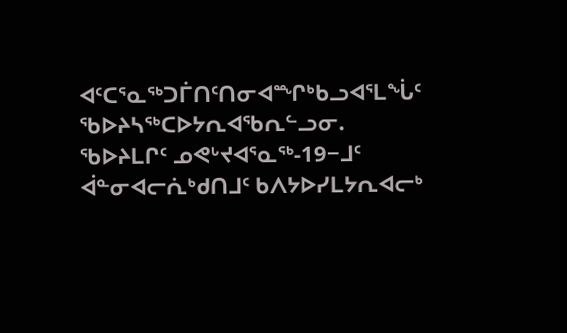ᐊᑦᑕᕐᓇᖅᑐᒦᑎᑦᑎᓂᐊᙱᒃᑲᓗᐊᕐᒪᖔᑦ ᖃᐅᔨᓴᖅᑕᐅᔭᕆᐊᖃᕆᓪᓗᓂ.
ᖃᐅᔨᒪᒋᑦ ᓄᕙᒡᔪᐊᕐᓇᖅ-19−ᒧᑦ ᐋᓐᓂᐊᓕᕇᒃᑯᑎᒧᑦ ᑲᐱᔭᐅᓯᒪᔭᕆᐊᓕᒃ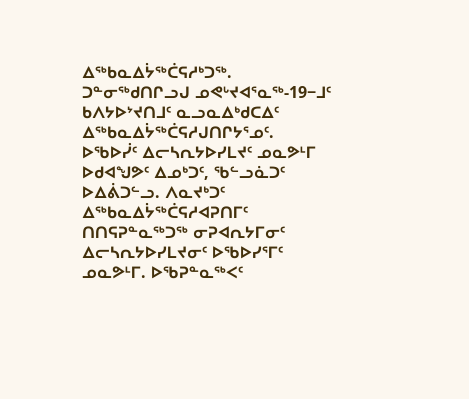ᐃᖅᑲᓇᐃᔮᖅᑖᕋᓱᒃᑐᖅ. ᑐᓐᓂᖅᑯᑎᒋᓗᒍ ᓄᕙᒡᔪᐊᕐᓇᖅ-19−ᒧᑦ ᑲᐱᔭᐅᔾᔪᑎᒧᑦ ᓇᓗᓇᐃᒃᑯᑕᐃᑦ ᐃᖅᑲᓇᐃᔮᖅᑖᕋᓱᒍᑎᒋᔭᕐᓄᑦ.
ᐅᖃᐅᓰᑦ ᐃᓕᓴᕆᔭᐅᓯᒪᔪᑦ ᓄᓇᕗᒻᒥ ᐅᑯᐊᖑᕗᑦ ᐃᓄᒃᑐᑦ, ᖃᓪᓗᓈᑐᑦ ᐅᐃᕖᑐᓪᓗ. ᐱᓇᔪᒃᑐᑦ ᐃᖅᑲᓇᐃᔮᖅᑖᕋᓱᐊᕈᑎᒥᑦ ᑎᑎᕋᕈᓐᓇᖅᑐᖅ ᓂᕈᐊᕆᔭᒥᓂᑦ ᐃᓕᓴᕆᔭᐅᓯᒪᔪᓂᑦ ᐅᖃᐅᓯᕐᒥᑦ ᓄᓇᕗᒻᒥ. ᐅᖃᕈᓐᓇᖅᐸᑦ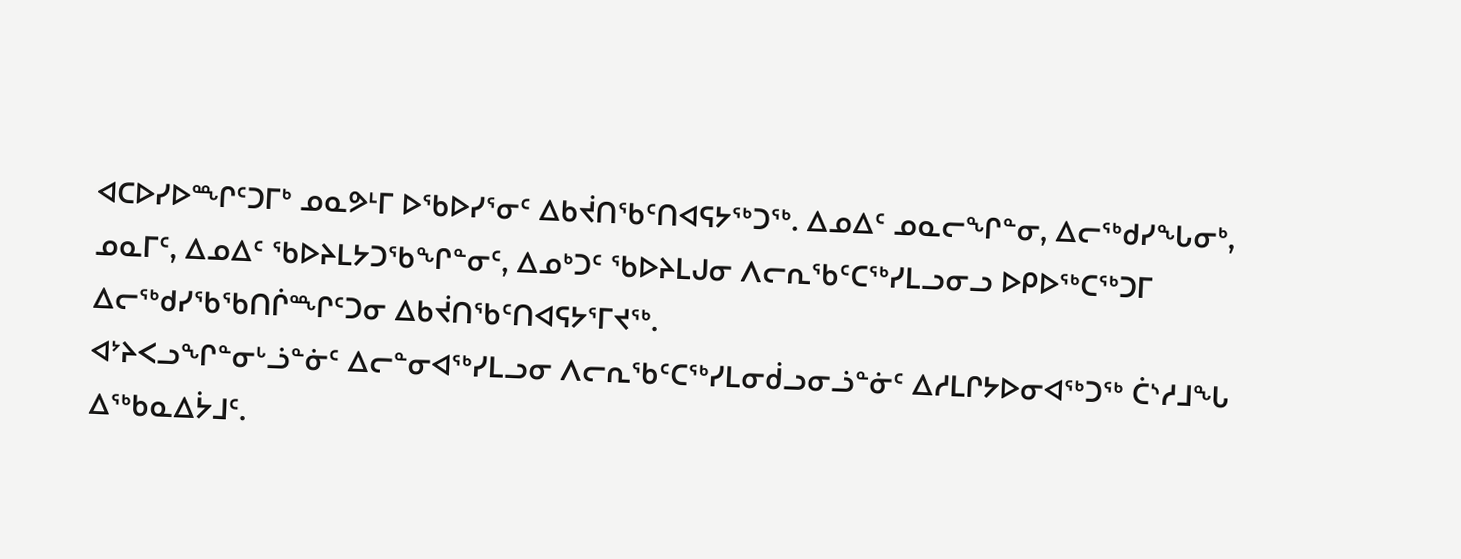ᐊᑕᐅᓯᐅᙱᑦᑐᒥᒃ ᓄᓇᕗᒻᒥ ᐅᖃᐅᓯᕐᓂᑦ ᐃᑲᔫᑎᖃᑦᑎᐊᕋᔭᖅᑐᖅ. ᐃᓄᐃᑦ ᓄᓇᓕᖏᓐᓂ, ᐃᓕᖅᑯᓯᖓᓂᒃ, ᓄᓇᒥᑦ, ᐃᓄᐃᑦ ᖃᐅᔨᒪᔭᑐᖃᖏᓐᓂᑦ, ᐃᓄᒃᑐᑦ ᖃᐅᔨᒪᒍᓂ ᐱᓕᕆᖃᑦᑕᖅᓯᒪᓗᓂᓗ ᐅᑭᐅᖅᑕᖅᑐᒥ ᐃᓕᖅᑯᓯᖃᖃᑎᒌᙱᑦᑐᓂ ᐃᑲᔫᑎᖃᑦᑎᐊᕋᔭᕐᒥᔪᖅ.
ᐊᔾᔨᐸᓗᖏᓐᓂᒡᓘᓐᓃᑦ ᐃᓕᓐᓂᐊᖅᓯᒪᓗᓂ ᐱᓕᕆᖃᑦᑕᖅᓯᒪᓂᑰᓗᓂᓘᓐᓃᑦ ᐃᓱᒪᒋᔭᐅᓂᐊᖅᑐᖅ ᑖᔅᓱᒧᖓ ᐃᖅᑲᓇᐃᔮᒧᑦ.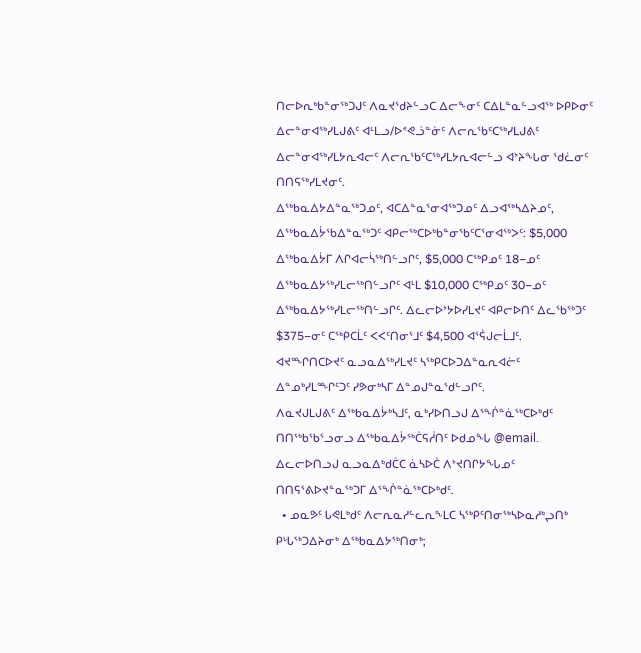ᑎᓕᐅᕆᒃᑲᓐᓂᖅᑐᒍᑦ ᐱᓇᔪᖁᔨᓪᓗᑕ ᐃᓕᖕᓂᑦ ᑕᐃᒪᓐᓇᓪᓗᐊᖅ ᐅᑭᐅᓂᑦ ᐃᓕᓐᓂᐊᖅᓯᒪᒍᕕᑦ ᐊᒻᒪᓗ/ᐅᕝᕙᓘᓐᓃᑦ ᐱᓕᕆᖃᑦᑕᖅᓯᒪᒍᕕᑦ ᐃᓕᓐᓂᐊᖅᓯᒪᔭᕆᐊᓕᑦ ᐱᓕᕆᖃᑦᑕᖅᓯᒪᔭᕆᐊᓕᓪᓗ ᐊᔾᔨᖓᓂ ᖁᓛᓂᑦ ᑎᑎᕋᖅᓯᒪᔪᓂᑦ.
ᐃᖅᑲᓇᐃᔭᐃᓐᓇᖅᑐᓄᑦ, ᐊᑕᐃᓐᓇᕐᓂᐊᖅᑐᓄᑦ ᐃᓗᐊᖅᓴᐃᔨᓄᑦ, ᐃᖅᑲᓇᐃᔮᖃᐃᓐᓇᖅᑐᑦ ᐊᑭᓕᖅᑕᐅᒃᑲᓐᓂᖃᑦᑕᕐᓂᐊᖅᐳᑦ: $5,000 ᐃᖅᑲᓇᐃᔮᒥ ᐱᒋᐊᓕᓵᖅᑎᓪᓗᒋᑦ, $5,000 ᑕᖅᑭᓄᑦ 18−ᓄᑦ ᐃᖅᑲᓇᐃᔭᖅᓯᒪᓕᖅᑎᓪᓗᒋᑦ ᐊᒻᒪ $10,000 ᑕᖅᑭᓄᑦ 30−ᓄᑦ ᐃᖅᑲᓇᐃᔭᖅᓯᒪᓕᖅᑎᓪᓗᒋᑦ. ᐃᓚᓕᐅᔾᔭᐅᓯᒪᔪᑦ ᐊᑭᓕᐅᑎᑦ ᐃᓚᖃᖅᑐᑦ $375−ᓂᑦ ᑕᖅᑭᑕᒫᑦ ᐸᐸᑦᑎᓂᕐᒧᑦ $4,500 ᐊᕐᕌᒍᓕᒫᒧᑦ.
ᐊᔪᙱᑎᑕᐅᔪᑦ ᓇᓗᓇᐃᖅᓯᒪᔪᑦ ᓴᖅᑭᑕᐅᑐᐃᓐᓇᕆᐊᓖᑦ ᐃᓐᓄᒃᓯᒪᙱᑦᑐᑦ ᓯᕗᓂᒃᓴᒥ ᐃᓐᓄᒍᓐᓇᖁᓪᓗᒋᑦ.
ᐱᓇᔪᒍᒪᒍᕕᑦ ᐃᖅᑲᓇᐃᔮᒃᓴᒧᑦ, ᓇᒃᓯᐅᑎᓗᒍ ᐃᕐᖐᓐᓈᖅᑕᐅᒃᑯᑦ ᑎᑎᖅᑲᖃᕐᓗᓂᓗ ᐃᖅᑲᓇᐃᔮᖅᑖᕋᓲᑎᑦ ᐅᑯᓄᖓ @email. ᐃᓚᓕᐅᑎᓗᒍ ᓇᓗᓇᐃᒃᑯᑖᑕ ᓈᓴᐅᑖ ᐱᔾᔪᑎᒋᔭᖓᓄᑦ ᑎᑎᕋᕐᕕᐅᔪᓐᓇᖅᑐᒥ ᐃᕐᖐᓐᓈᖅᑕᐅᒃᑯᑦ.
  • ᓄᓇᕗᑦ ᒐᕙᒪᒃᑯᑦ ᐱᓕᕆᓇᓱᓪᓚᕆᖕᒪᑕ ᓴᖅᑭᑦᑎᓂᖅᓴᐅᓇᓱᒃᖢᑎᒃ ᑭᒡᒐᖅᑐᐃᔨᓂᒃ ᐃᖅᑲᓇᐃᔭᖅᑎᓂᒃ;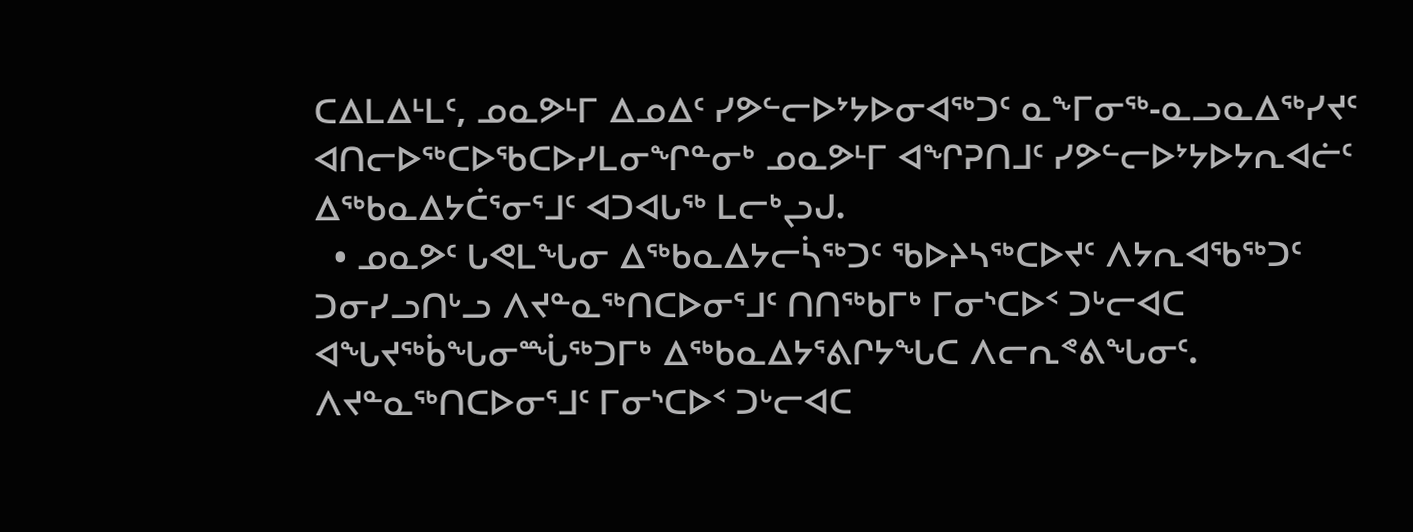ᑕᐃᒪᐃᒻᒪᑦ, ᓄᓇᕗᒻᒥ ᐃᓄᐃᑦ ᓯᕗᓪᓕᐅᔾᔭᐅᓂᐊᖅᑐᑦ ᓇᖕᒥᓂᖅ-ᓇᓗᓇᐃᖅᓯᔪᑦ ᐊᑎᓕᐅᖅᑕᐅᖃᑕᐅᓯᒪᓂᖏᓐᓂᒃ ᓄᓇᕗᒻᒥ ᐊᖏᕈᑎᒧᑦ ᓯᕗᓪᓕᐅᔾᔭᐅᔭᕆᐊᓖᑦ ᐃᖅᑲᓇᐃᔭᑖᕐᓂᕐᒧᑦ ᐊᑐᐊᒐᖅ ᒪᓕᒃᖢᒍ.
  • ᓄᓇᕗᑦ ᒐᕙᒪᖓᓂ ᐃᖅᑲᓇᐃᔭᓕᓵᖅᑐᑦ ᖃᐅᔨᓴᖅᑕᐅᔪᑦ ᐱᔭᕆᐊᖃᖅᑐᑦ ᑐᓂᓯᓗᑎᒡᓗ ᐱᔪᓐᓇᖅᑎᑕᐅᓂᕐᒧᑦ ᑎᑎᖅᑲᒥᒃ ᒥᓂᔅᑕᐅᑉ ᑐᒡᓕᐊᑕ ᐊᖓᔪᖅᑳᖓᓂᙶᖅᑐᒥᒃ ᐃᖅᑲᓇᐃᔭᕐᕕᒋᔭᖓᑕ ᐱᓕᕆᕝᕕᖓᓂᑦ. ᐱᔪᓐᓇᖅᑎᑕᐅᓂᕐᒧᑦ ᒥᓂᔅᑕᐅᑉ ᑐᒡᓕᐊᑕ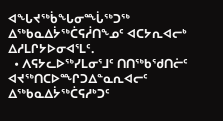ᐊᖓᔪᖅᑳᖓᓂᙶᖅᑐᖅ ᐃᖅᑲᓇᐃᔮᖅᑖᕋᓲᑎᖕᓄᑦ ᐊᑕᔭᕆᐊᓕᒃ ᐃᓱᒪᒋᔭᐅᓂᐊᕐᒪᑦ.
  • ᐱᕋᔭᓚᐅᖅᓯᒪᓂᕐᒧᑦ ᑎᑎᖅᑲᖁᑎᓖᑦ ᐊᔪᖅᑎᑕᐅᙱᑐᐃᓐᓇᕆᐊᓕᑦ ᐃᖅᑲᓇᐃᔮᖅᑖᕋᓱᒃᑐᑦ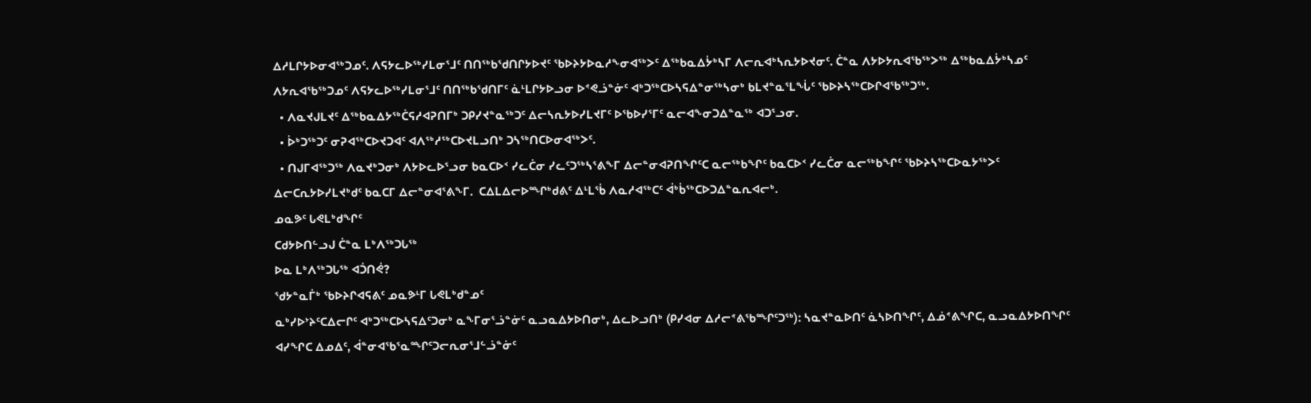ᐃᓱᒪᒋᔭᐅᓂᐊᖅᑐᓄᑦ. ᐱᕋᔭᓚᐅᖅᓯᒪᓂᕐᒧᑦ ᑎᑎᖅᑲᖁᑎᒋᔭᐅᔪᑦ ᖃᐅᔨᔭᐅᓇᓱᖕᓂᐊᖅᐳᑦ ᐃᖅᑲᓇᐃᔮᒃᓴᒥ ᐱᓕᕆᐊᒃᓴᕆᔭᐅᔪᓂᑦ. ᑖᓐᓇ ᐱᔭᐅᔭᕆᐊᖃᖅᐳᖅ ᐃᖅᑲᓇᐃᔮᒃᓴᓄᑦ ᐱᔭᕆᐊᖃᖅᑐᓄᑦ ᐱᕋᔭᓚᐅᖅᓯᒪᓂᕐᒧᑦ ᑎᑎᖅᑲᖁᑎᒥᑦ ᓈᒻᒪᒋᔭᐅᓗᓂ ᐅᕝᕙᓘᓐᓃᑦ ᐊᒃᑐᖅᑕᐅᓴᕋᐃᓐᓂᖅᓴᓂᒃ ᑲᒪᔪᓐᓇᕐᒪᖔᑦ ᖃᐅᔨᓴᖅᑕᐅᒋᐊᖃᖅᑐᖅ.
  • ᐱᓇᔪᒍᒪᔪᑦ ᐃᖅᑲᓇᐃᔭᖅᑖᕋᓱᐊᕈᑎᒥᒃ ᑐᑭᓯᔪᓐᓇᖅᑐᑦ ᐃᓕᓴᕆᔭᐅᓯᒪᔪᒥᑦ ᐅᖃᐅᓯᕐᒥᑦ ᓇᓕᐊᖕᓂᑐᐃᓐᓇᖅ ᐊᑐᕐᓗᓂ.
  • ᐆᒃᑐᖅᑐᑦ ᓂᕈᐊᖅᑕᐅᔪᑐᐊᑦ ᐊᐱᖅᓱᖅᑕᐅᔪᒪᓗᑎᒃ ᑐᓴᖅᑎᑕᐅᓂᐊᖅᐳᑦ.
  • ᑎᒍᒥᐊᖅᑐᖅ ᐱᓇᔪᒃᑐᓂᒃ ᐱᔭᐅᓚᐅᕐᓗᓂ ᑲᓇᑕᐅᑉ ᓯᓚᑖᓂ ᓯᓚᑦᑐᖅᓴᕐᕕᖕᒥ ᐃᓕᓐᓂᐊᕈᑎᖏᑦᑕ ᓇᓕᖅᑲᖏᑦ ᑲᓇᑕᐅᑉ ᓯᓚᑖᓂ ᓇᓕᖅᑲᖏᑦ ᖃᐅᔨᓴᖅᑕᐅᓇᔭᖅᐳᑦ ᐃᓕᑕᕆᔭᐅᓯᒪᔪᒃᑯᑦ ᑲᓇᑕᒥ ᐃᓕᓐᓂᐊᕐᕕᖕᒥ.  ᑕᐃᒪᐃᓕᐅᙱᒃᑯᕕᑦ ᐃᒻᒪᖄ ᐱᓇᓱᐊᖅᑕᑦ ᐋᒃᑳᖅᑕᐅᑐᐃᓐᓇᕆᐊᓕᒃ.
ᓄᓇᕗᑦ ᒐᕙᒪᒃᑯᖏᑦ
ᑕᑯᔭᐅᑎᓪᓗᒍ ᑖᓐᓇ ᒪᒃᐱᖅᑐᒐᖅ
ᐅᓇ ᒪᒃᐱᖅᑐᒐᖅ ᐊᑑᑎᕚ?
ᖁᔭᓐᓇᒦᒃ ᖃᐅᔨᒋᐊᕋᕕᑦ ᓄᓇᕗᒻᒥ ᒐᕙᒪᒃᑯᓐᓄᑦ
ᓇᒃᓯᐅᔾᔨᑦᑕᐃᓕᒋᑦ ᐊᒃᑐᖅᑕᐅᓴᕋᐃᑦᑐᓂᒃ ᓇᖕᒥᓂᕐᓘᓐᓃᑦ ᓇᓗᓇᐃᔭᐅᑎᓂᒃ, ᐃᓚᐅᓗᑎᒃ (ᑭᓯᐊᓂ ᐃᓱᓕᕝᕕᖃᙱᑦᑐᖅ): ᓴᓇᔪᓐᓇᐅᑎᑦ ᓈᓴᐅᑎᖏᑦ, ᐃᓅᕝᕕᖏᑕ, ᓇᓗᓇᐃᔭᐅᑎᖏᑦ ᐊᓯᖏᑕ ᐃᓄᐃᑦ, ᐋᓐᓂᐊᖃᕐᓇᙱᑦᑐᓕᕆᓂᕐᒧᓪᓘᓐᓃᑦ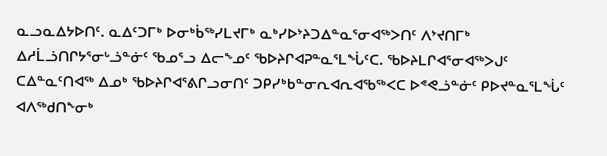ᓇᓗᓇᐃᔭᐅᑎᑦ. ᓇᐃᑦᑐᒥᒃ ᐅᓂᒃᑳᖅᓯᒪᔪᒥᒃ ᓇᒃᓯᐅᔾᔨᑐᐃᓐᓇᕐᓂᐊᖅᐳᑎᑦ ᐱᔾᔪᑎᒥᒃ ᐃᓱᒫᓘᑎᒋᔭᕐᓂᒡᓘᓐᓃᑦ ᖃᓄᕐᓗ ᐃᓕᖕᓄᑦ ᖃᐅᔨᒋᐊᕈᓐᓇᕐᒪᖔᑦᑕ. ᖃᐅᔨᒪᒋᐊᕐᓂᐊᖅᐳᒍᑦ ᑕᐃᓐᓇᑦᑎᐊᖅ ᐃᓄᒃ ᖃᐅᔨᒋᐊᕐᕕᒋᓗᓂᑎᑦ ᑐᑭᓯᒃᑲᓐᓂᕆᐊᕆᐊᖃᖅᐸᑕ ᐅᕝᕙᓘᓐᓃᑦ ᑭᐅᔪᓐᓇᕐᒪᖔᑦ ᐊᐱᖅᑯᑎᖕᓂᒃ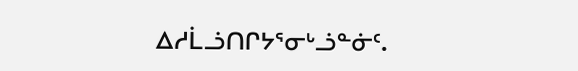ᐃᓱᒫᓘᑎᒋᔭᕐᓂᒡᓘᓐᓃᑦ.